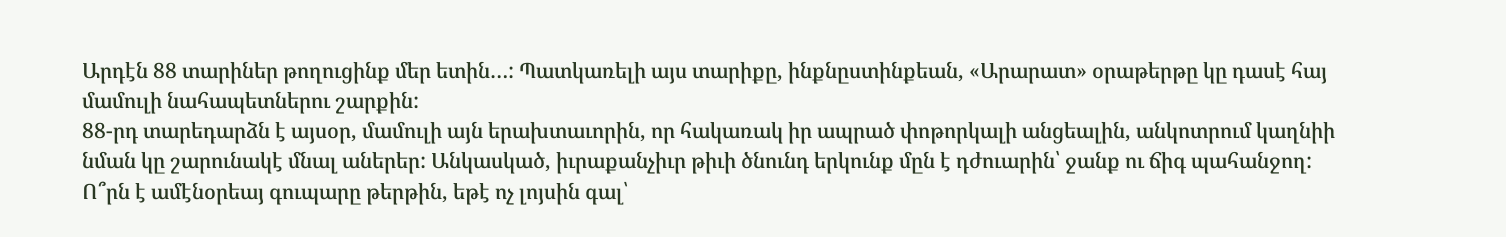Արդէն 88 տարիներ թողուցինք մեր ետին…: Պատկառելի այս տարիքը, ինքնըստինքեան, «Արարատ» օրաթերթը կը դասէ հայ մամուլի նահապետներու շարքին:
88-րդ տարեդարձն է այսօր, մամուլի այն երախտաւորին, որ հակառակ իր ապրած փոթորկալի անցեալին, անկոտրում կաղնիի նման կը շարունակէ մնալ աներեր: Անկասկած, իւրաքանչիւր թիւի ծնունդ երկունք մըն է դժուարին՝ ջանք ու ճիգ պահանջող: Ո՞րն է ամէնօրեայ գուպարը թերթին, եթէ ոչ լոյսին գալ՝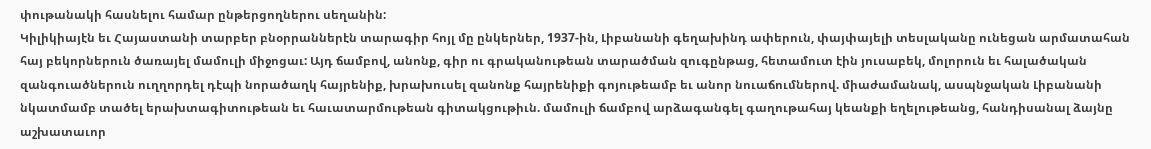փութանակի հասնելու համար ընթերցողներու սեղանին:
Կիլիկիայէն եւ Հայաստանի տարբեր բնօրրաններէն տարագիր հոյլ մը ընկերներ, 1937-ին, Լիբանանի գեղախինդ ափերուն, փայփայելի տեսլականը ունեցան արմատահան հայ բեկորներուն ծառայել մամուլի միջոցաւ: Այդ ճամբով, անոնք, գիր ու գրականութեան տարածման զուգընթաց, հետամուտ էին յուսաբեկ, մոլորուն եւ հալածական զանգուածներուն ուղղորդել դէպի նորածաղկ հայրենիք, խրախուսել զանոնք հայրենիքի գոյութեամբ եւ անոր նուաճումներով. միաժամանակ, ասպնջական Լիբանանի նկատմամբ տածել երախտագիտութեան եւ հաւատարմութեան գիտակցութիւն. մամուլի ճամբով արձագանգել գաղութահայ կեանքի եղելութեանց, հանդիսանալ ձայնը աշխատաւոր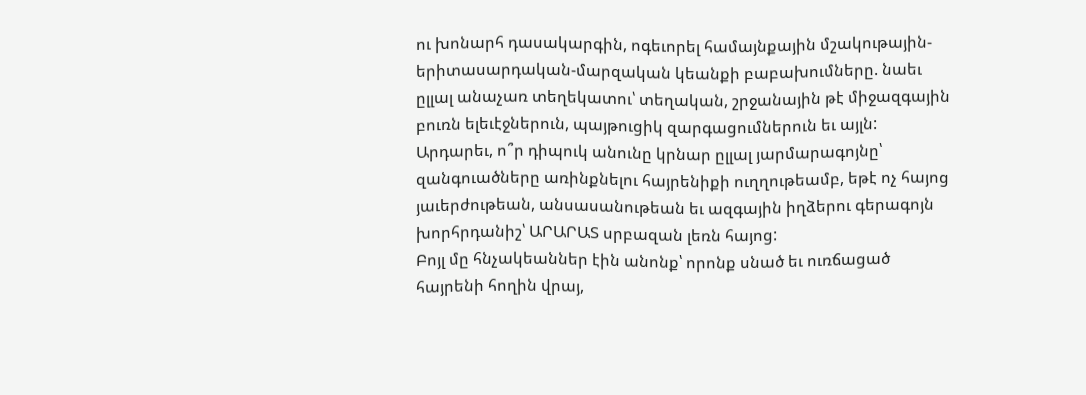ու խոնարհ դասակարգին, ոգեւորել համայնքային մշակութային-երիտասարդական-մարզական կեանքի բաբախումները. նաեւ ըլլալ անաչառ տեղեկատու՝ տեղական, շրջանային թէ միջազգային բուռն ելեւէջներուն, պայթուցիկ զարգացումներուն եւ այլն: Արդարեւ, ո՞ր դիպուկ անունը կրնար ըլլալ յարմարագոյնը՝ զանգուածները առինքնելու հայրենիքի ուղղութեամբ, եթէ ոչ հայոց յաւերժութեան, անսասանութեան եւ ազգային իղձերու գերագոյն խորհրդանիշ՝ ԱՐԱՐԱՏ սրբազան լեռն հայոց:
Բոյլ մը հնչակեաններ էին անոնք՝ որոնք սնած եւ ուռճացած հայրենի հողին վրայ,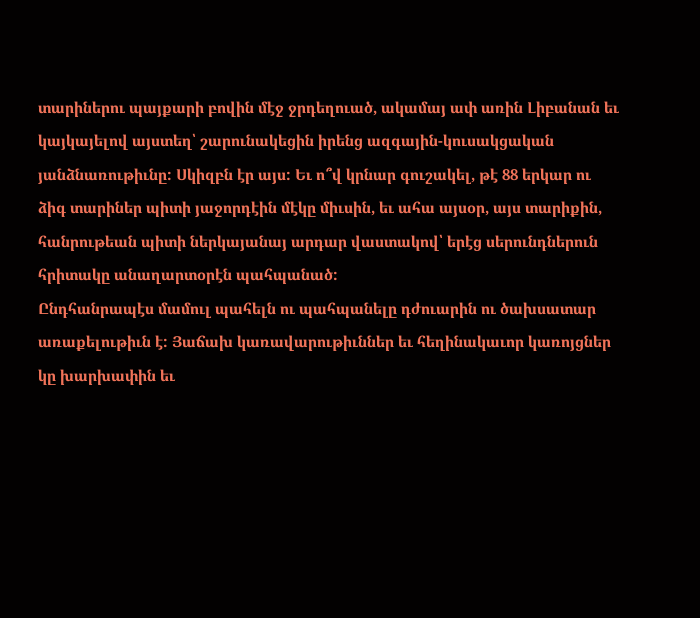տարիներու պայքարի բովին մէջ ջրդեղուած, ակամայ ափ առին Լիբանան եւ կայկայելով այստեղ՝ շարունակեցին իրենց ազգային-կուսակցական յանձնառութիւնը: Սկիզբն էր այս: Եւ ո՞վ կրնար գուշակել, թէ 88 երկար ու ձիգ տարիներ պիտի յաջորդէին մէկը միւսին, եւ ահա այսօր, այս տարիքին, հանրութեան պիտի ներկայանայ արդար վաստակով՝ երէց սերունդներուն հրիտակը անաղարտօրէն պահպանած:
Ընդհանրապէս մամուլ պահելն ու պահպանելը դժուարին ու ծախսատար առաքելութիւն է: Յաճախ կառավարութիւններ եւ հեղինակաւոր կառոյցներ կը խարխափին եւ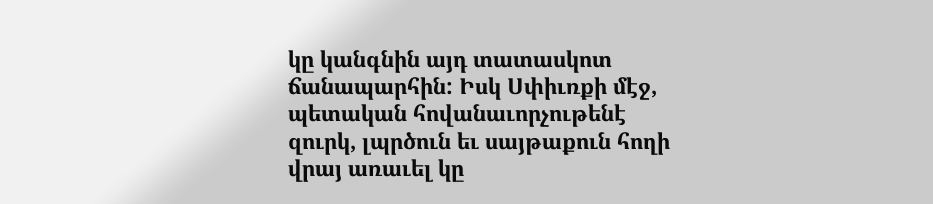կը կանգնին այդ տատասկոտ ճանապարհին: Իսկ Սփիւռքի մէջ, պետական հովանաւորչութենէ զուրկ, լպրծուն եւ սայթաքուն հողի վրայ առաւել կը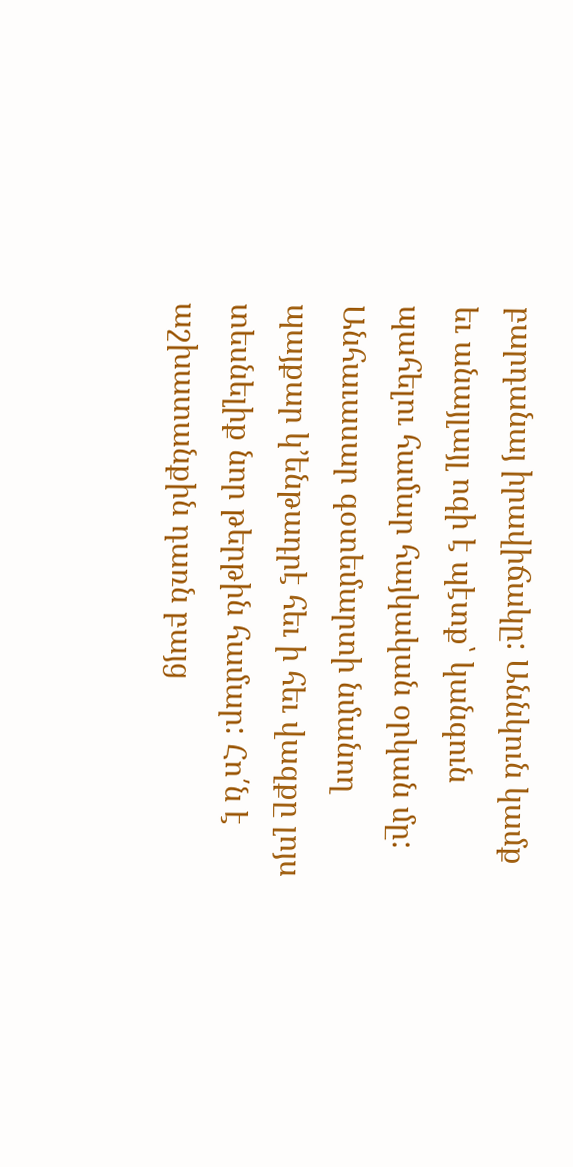բարդանայ իրավիճակը: Աննկուն կամք եւ անայլայլ ոգի է պէտք՝ կանգուն պահելու համար հայկական օրկան մը: Անհաւասար գօտեմարտի նմանող պայքար կ’ենթադրէ հեւ ի հեւ վազքը լոյս տեսնելիք նոր թերթին համար: Հո՛ն է աշխատանքին դառն բայց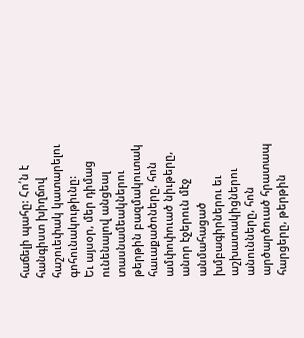հաճելի պահը: Հո՛ն է հանգիստ խիղճով հաշուեփակ կատարելու գոհունակութիւնը:
Եւ այսօր, մեր դիմաց ունենալով անցեալ տասնամեակներու թերթին բազմակուտակ հաւաքածոները, հոն ամփոփուած նիւթերը, անոր էջերուն մէջ անմահացած խմբագիրներու եւ աշխատակիցներու անունները, հոն արծարծուած հրատապ հարցերը, թերթին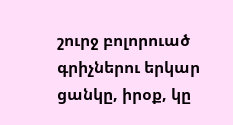շուրջ բոլորուած գրիչներու երկար ցանկը, իրօք, կը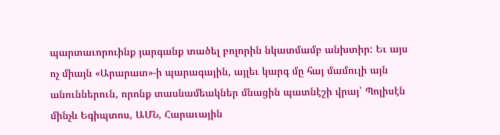պարտաւորուինք յարգանք տածել բոլորին նկատմամբ անխտիր: Եւ այս ոչ միայն «Արարատ»-ի պարագային, այլեւ կարգ մը հայ մամուլի այն անուններուն, որոնք տասնամեակներ մնացին պատնէշի վրայ՝ Պոլիսէն մինչև Եգիպտոս, ԱՄՆ, Հարաւային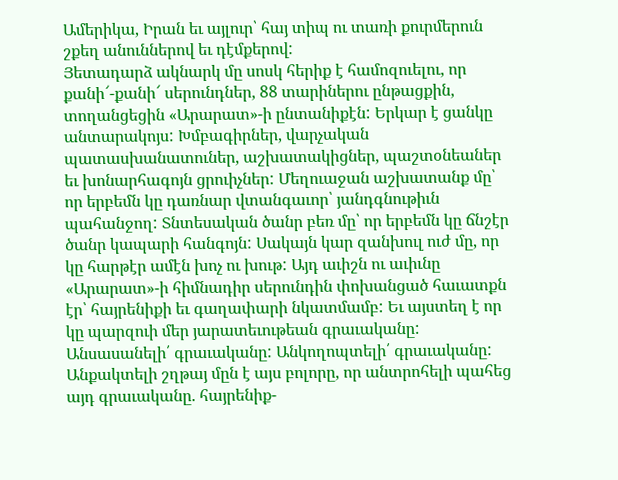Ամերիկա, Իրան եւ այլուր՝ հայ տիպ ու տառի քուրմերուն շքեղ անուններով եւ դէմքերով:
Յետադարձ ակնարկ մը սոսկ հերիք է համոզուելու, որ քանի՜-քանի՜ սերունդներ, 88 տարիներու ընթացքին, տողանցեցին «Արարատ»-ի ընտանիքէն: Երկար է ցանկը անտարակոյս: Խմբագիրներ, վարչական պատասխանատուներ, աշխատակիցներ, պաշտօնեաներ եւ խոնարհագոյն ցրուիչներ: Մեղուաջան աշխատանք մը՝ որ երբեմն կը դառնար վտանգաւոր՝ յանդգնութիւն պահանջող: Տնտեսական ծանր բեռ մը՝ որ երբեմն կը ճնշէր ծանր կապարի հանգոյն: Սակայն կար զանխուլ ուժ մը, որ կը հարթէր ամէն խոչ ու խութ: Այդ աւիշն ու աւիւնը «Արարատ»-ի հիմնադիր սերունդին փոխանցած հաւատքն էր՝ հայրենիքի եւ գաղափարի նկատմամբ: Եւ այստեղ է որ կը պարզուի մեր յարատեւութեան գրաւականը: Անսասանելի՛ գրաւականը: Անկողոպտելի՛ գրաւականը: Անքակտելի շղթայ մըն է այս բոլորը, որ անտրոհելի պահեց այդ գրաւականը. հայրենիք-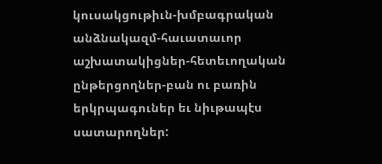կուսակցութիւն-խմբագրական անձնակազմ-հաւատաւոր աշխատակիցներ-հետեւողական ընթերցողներ-բան ու բառին երկրպագուներ եւ նիւթապէս սատարողներ: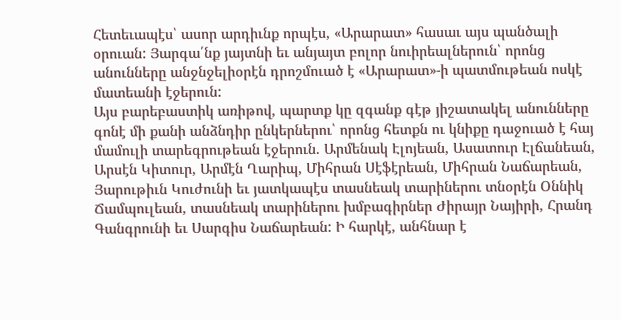Հետեւապէս՝ ասոր արդիւնք որպէս, «Արարատ» հասաւ այս պանծալի օրուան: Յարգա՛նք յայտնի եւ անյայտ բոլոր նուիրեալներուն՝ որոնց անունները անջնջելիօրէն դրոշմուած է «Արարատ»-ի պատմութեան ոսկէ մատեանի էջերուն:
Այս բարեբաստիկ առիթով, պարտք կը զգանք գէթ յիշատակել անունները գոնէ մի քանի անձնդիր ընկերներու՝ որոնց հետքն ու կնիքը դաջուած է հայ մամուլի տարեգրութեան էջերուն. Արմենակ Էլոյեան, Ասատուր Էլճանեան, Արսէն Կիտուր, Արմէն Ղարիպ, Միհրան Սէֆէրեան, Միհրան Նաճարեան, Յարութիւն Կուժունի եւ յատկապէս տասնեակ տարիներու տնօրէն Օննիկ Ճամպուլեան, տասնեակ տարիներու խմբագիրներ Ժիրայր Նայիրի, Հրանդ Գանգրունի եւ Սարգիս Նաճարեան: Ի հարկէ, անհնար է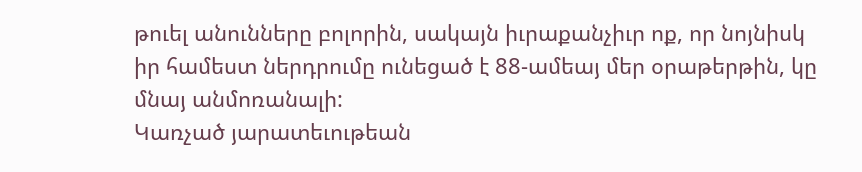թուել անունները բոլորին, սակայն իւրաքանչիւր ոք, որ նոյնիսկ իր համեստ ներդրումը ունեցած է 88-ամեայ մեր օրաթերթին, կը մնայ անմոռանալի:
Կառչած յարատեւութեան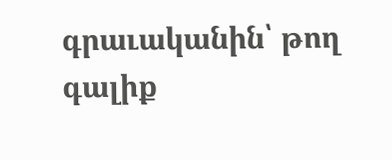գրաւականին՝ թող գալիք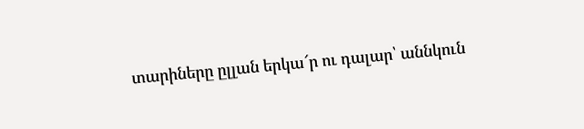տարիները ըլլան երկա՜ր ու դալար՝ աննկուն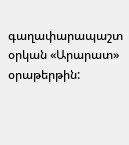գաղափարապաշտ օրկան «Արարատ» օրաթերթին: